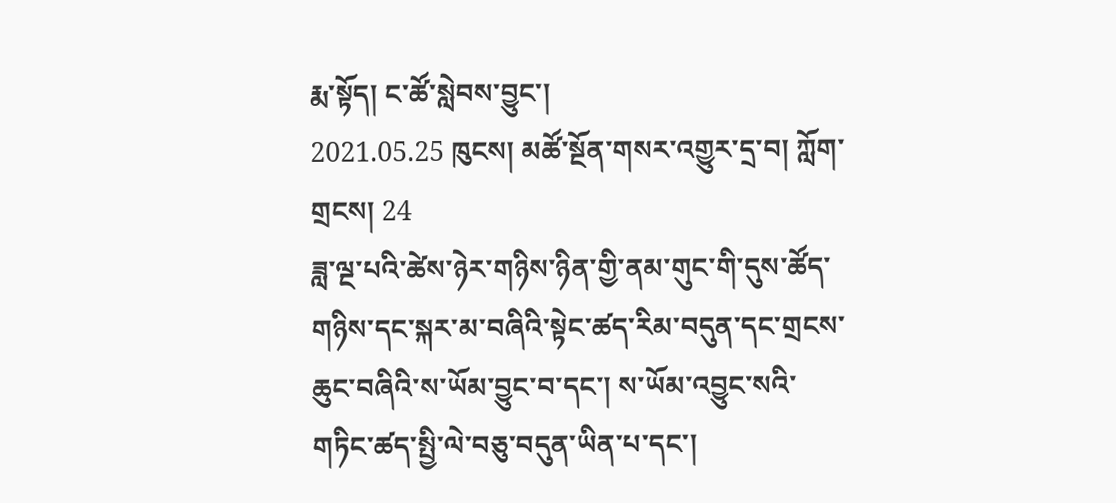རྨ་སྟོད། ང་ཚོ་སླེབས་བྱུང་།
2021.05.25 ཁུངས། མཚོ་སྔོན་གསར་འགྱུར་དྲ་བ། ཀློག་གྲངས། 24
ཟླ་ལྔ་པའི་ཚེས་ཉེར་གཉིས་ཉིན་གྱི་ནམ་གུང་གི་དུས་ཚོད་གཉིས་དང་སྐར་མ་བཞིའི་སྟེང་ཚད་རིམ་བདུན་དང་གྲངས་ཆུང་བཞིའི་ས་ཡོམ་བྱུང་བ་དང་། ས་ཡོམ་འབྱུང་སའི་གཏིང་ཚད་སྤྱི་ལེ་བཅུ་བདུན་ཡིན་པ་དང་།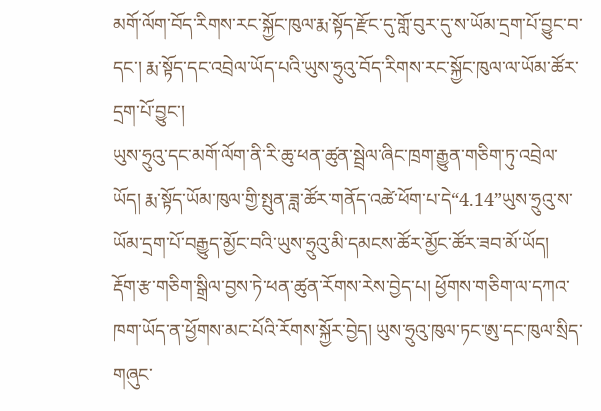མགོ་ལོག་བོད་རིགས་རང་སྐྱོང་ཁུལ་རྨ་སྟོད་རྫོང་དུ་གློ་བུར་དུ་ས་ཡོམ་དྲག་པོ་བྱུང་བ་དང་། རྨ་སྟོད་དང་འབྲེལ་ཡོད་པའི་ཡུས་ཧྲུའུ་བོད་རིགས་རང་སྐྱོང་ཁུལ་ལ་ཡོམ་ཚོར་དྲག་པོ་བྱུང་།
ཡུས་ཧྲུའུ་དང་མགོ་ལོག་ནི་རི་ཆུ་ཕན་ཚུན་སྦྲེལ་ཞིང་ཁྲག་རྒྱུན་གཅིག་ཏུ་འབྲེལ་ཡོད། རྨ་སྟོད་ཡོམ་ཁུལ་གྱི་སྤུན་ཟླ་ཚོར་གནོད་འཚེ་ཕོག་པ་དེ“4.14”ཡུས་ཧྲུའུ་ས་ཡོམ་དྲག་པོ་བརྒྱུད་མྱོང་བའི་ཡུས་ཧྲུའུ་མི་དམངས་ཚོར་མྱོང་ཚོར་ཟབ་མོ་ཡོད།
རྡོག་རྩ་གཅིག་སྒྲིལ་བྱས་ཏེ་ཕན་ཚུན་རོགས་རེས་བྱེད་པ། ཕྱོགས་གཅིག་ལ་དཀའ་ཁག་ཡོད་ན་ཕྱོགས་མང་པོའི་རོགས་སྐྱོར་བྱེད། ཡུས་ཧྲུའུ་ཁུལ་ཏང་ཨུ་དང་ཁུལ་སྲིད་གཞུང་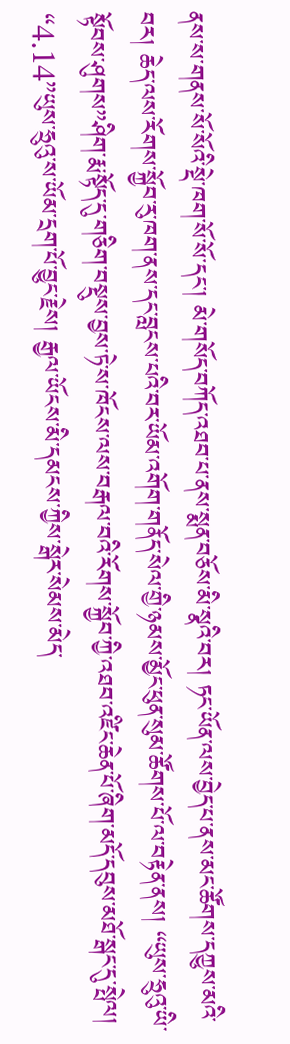ནས་ས་གནས་སོ་སོའི་སྡེ་ཁག་སོ་སོ་དང་། མེ་གསོད་བཀོད་འཐབ་པ་ནས་སྨན་བཅོས་མི་སྣའི་བར། ཏང་ཡོན་ལས་བྱེད་པ་ནས་མང་ཚོགས་དཀྱུས་མའི་བར། ཆེད་ལས་རོགས་སྐྱོབ་རུ་ཁག་ནས་དང་བླངས་པའི་བར་ཡོམ་འགོག་གནོད་སེལ་གྱི་ཉམས་མྱོང་ཕུན་སུམ་ཚོགས་པོ་ལ་བརྟེན་ནས། “ཡུས་ཧྲུའུ་ཡི་སྟོབས་ཤུགས”ཤིག་རྨ་སྟོད་དུ་གཅིག་བསྡུས་བྱས་ཏེ་ས་ཁོངས་ལས་བརྒལ་བའི་རོགས་སྐྱོབ་ཀྱི་འཐབ་འཛིང་ཆེན་པོ་ཞིག་མདོ་དབུས་མཐོ་སྒང་དུ་སྤེལ།
“4.14”ཡུས་ཧྲུའུ་ས་ཡོམ་དྲག་པོ་བྱུང་རྗེས། རྒྱལ་ཡོངས་མི་དམངས་ཀྱིས་སྒེར་སེམས་མེད་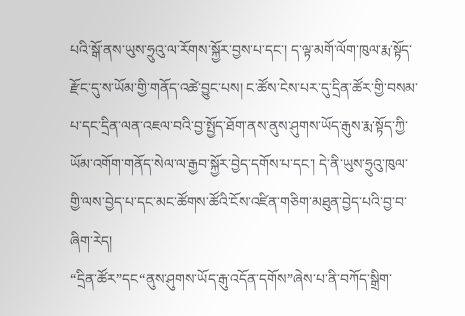པའི་སྒོ་ནས་ཡུས་ཧྲུའུ་ལ་རོགས་སྐྱོར་བྱས་པ་དང་། ད་ལྟ་མགོ་ལོག་ཁུལ་རྨ་སྟོད་རྫོང་དུ་ས་ཡོམ་གྱི་གནོད་འཚེ་བྱུང་པས། ང་ཚོས་ངེས་པར་དུ་དྲིན་ཚོར་གྱི་བསམ་པ་དང་དྲིན་ལན་འཇལ་བའི་བྱ་སྤྱོད་ཐོག་ནས་ནུས་ཤུགས་ཡོད་རྒུས་རྨ་སྟོད་ཀྱི་ཡོམ་འགོག་གནོད་སེལ་ལ་རྒྱབ་སྐྱོར་བྱེད་དགོས་པ་དང་། དེ་ནི་ཡུས་ཧྲུའུ་ཁུལ་གྱི་ལས་བྱེད་པ་དང་མང་ཚོགས་ཚོའི་ངོས་འཛིན་གཅིག་མཐུན་བྱེད་པའི་བྱ་བ་ཞིག་རེད།
“དྲིན་ཚོར”དང“ནུས་ཤུགས་ཡོད་རྒུ་འདོན་དགོས”ཞེས་པ་ནི་བཀོད་སྒྲིག་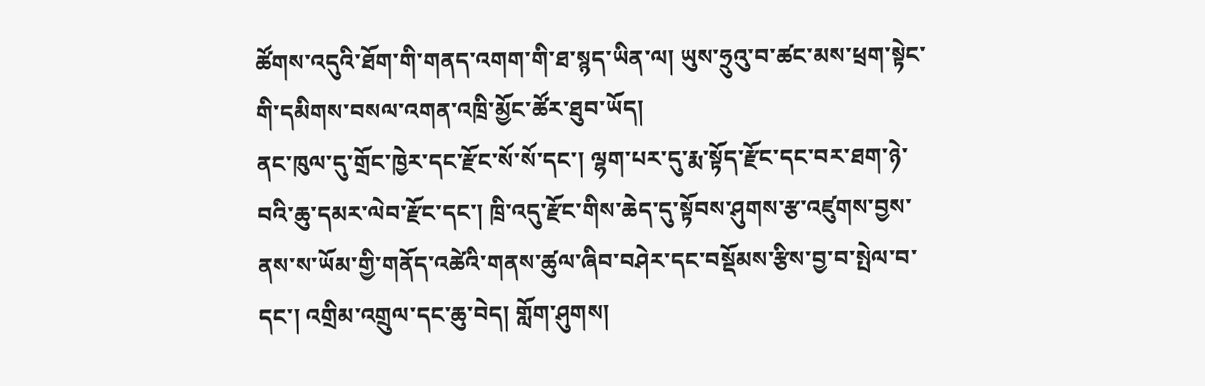ཚོགས་འདུའི་ཐོག་གི་གནད་འགག་གི་ཐ་སྙད་ཡིན་ལ། ཡུས་ཧྲུའུ་བ་ཚང་མས་ཕྲག་སྟེང་གི་དམིགས་བསལ་འགན་འཁྲི་མྱོང་ཚོར་ཐུབ་ཡོད།
ནང་ཁུལ་དུ་གྲོང་ཁྱེར་དང་རྫོང་སོ་སོ་དང་། ལྷག་པར་དུ་རྨ་སྟོད་རྫོང་དང་བར་ཐག་ཉེ་བའི་ཆུ་དམར་ལེབ་རྫོང་དང་། ཁྲི་འདུ་རྫོང་གིས་ཆེད་དུ་སྟོབས་ཤུགས་རྩ་འཛུགས་བྱས་ནས་ས་ཡོམ་གྱི་གནོད་འཚེའི་གནས་ཚུལ་ཞིབ་བཤེར་དང་བསྡོམས་རྩིས་བྱ་བ་སྤེལ་བ་དང་། འགྲིམ་འགྲུལ་དང་ཆུ་བེད། གློག་ཤུགས།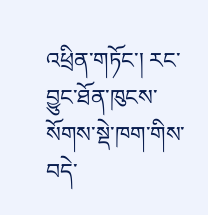འཕྲིན་གཏོང་། རང་བྱུང་ཐོན་ཁུངས་སོགས་སྡེ་ཁག་གིས་བདེ་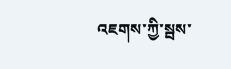འཇགས་ཀྱི་སྦས་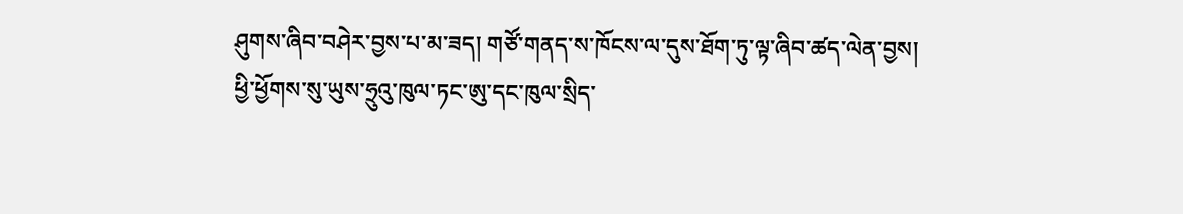ཤུགས་ཞིབ་བཤེར་བྱས་པ་མ་ཟད། གཙོ་གནད་ས་ཁོངས་ལ་དུས་ཐོག་ཏུ་ལྟ་ཞིབ་ཚད་ལེན་བྱས།
ཕྱི་ཕྱོགས་སུ་ཡུས་ཧྲུའུ་ཁུལ་ཏང་ཨུ་དང་ཁུལ་སྲིད་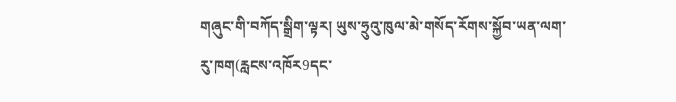གཞུང་གི་བཀོད་སྒྲིག་ལྟར། ཡུས་ཧྲུའུ་ཁུལ་མེ་གསོད་རོགས་སྐྱོབ་ཡན་ལག་རུ་ཁག(རླངས་འཁོར9དང་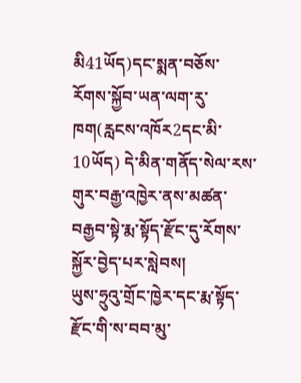མི41ཡོད)དང་སྨན་བཅོས་རོགས་སྐྱོབ་ཡན་ལག་རུ་ཁག(རླངས་འཁོར2དང་མི་10ཡོད) དེ་མིན་གནོད་སེལ་རས་གུར་བརྒྱ་འཁྱེར་ནས་མཚན་བརྒྱབ་སྟེ་རྨ་སྟོད་རྫོང་དུ་རོགས་སྐྱོར་བྱེད་པར་སླེབས།
ཡུས་ཧྲུའུ་གྲོང་ཁྱེར་དང་རྨ་སྟོད་རྫོང་གི་ས་བབ་མུ་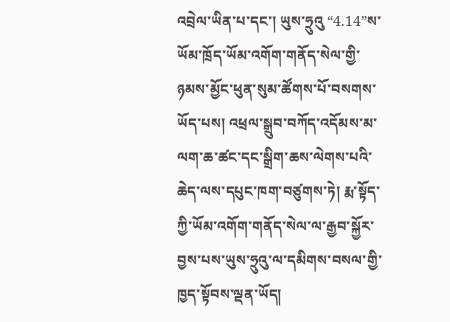འབྲེལ་ཡིན་པ་དང་། ཡུས་ཧྲུའུ “4.14”ས་ཡོམ་ཁྲོད་ཡོམ་འགོག་གནོད་སེལ་གྱི་ཉམས་མྱོང་ཕུན་སུམ་ཚོགས་པོ་བསགས་ཡོད་པས། འཕྲལ་སྒྲུབ་བཀོད་འདོམས་མ་ལག་ཆ་ཚང་དང་སྒྲིག་ཆས་ལེགས་པའི་ཆེད་ལས་དཔུང་ཁག་བཙུགས་ཏེ། རྨ་སྟོད་ཀྱི་ཡོམ་འགོག་གནོད་སེལ་ལ་རྒྱབ་སྐྱོར་བྱས་པས་ཡུས་ཧྲུའུ་ལ་དམིགས་བསལ་གྱི་ཁྱད་སྟོབས་ལྡན་ཡོད།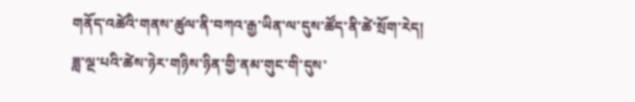གནོད་འཚེའི་གནས་ཚུལ་ནི་བཀའ་རྒྱ་ཡིན་ལ་དུས་ཚོད་ནི་ཚེ་སྲོག་རེད།
ཟླ་ལྔ་པའི་ཚེས་ཉེར་གཉིས་ཉིན་གྱི་ནམ་གུང་གི་དུས་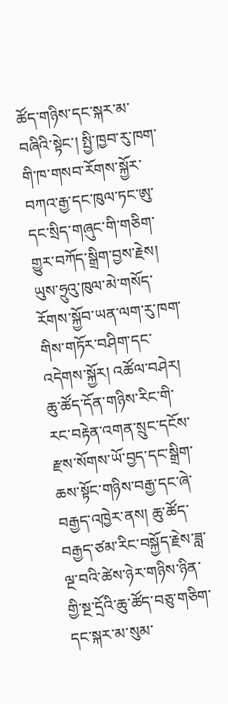ཚོད་གཉིས་དང་སྐར་མ་བཞིའི་སྟེང་། སྤྱི་ཁྱབ་རུ་ཁག་གི་ཁ་གསབ་རོགས་སྐྱོར་བཀའ་རྒྱ་དང་ཁུལ་ཏང་ཨུ་དང་སྲིད་གཞུང་གི་གཅིག་གྱུར་བཀོད་སྒྲིག་བྱས་རྗེས། ཡུས་ཧྲུའུ་ཁུལ་མེ་གསོད་རོགས་སྐྱོབ་ཡན་ལག་རུ་ཁག་གིས་གཏོར་བཤིག་དང་འདེགས་སྐྱོར། འཚོལ་བཤེར། ཆུ་ཚོད་དོན་གཉིས་རིང་གི་རང་བརྟེན་འགན་སྲུང་དངོས་རྫས་སོགས་ཡོ་བྱད་དང་སྒྲིག་ཆས་སྟོང་གཉིས་བརྒྱ་དང་ཞེ་བརྒྱད་འཁྱེར་ནས། ཆུ་ཚོད་བརྒྱད་ཙམ་རིང་བསྐྱོད་རྗེས་ཟླ་ལྔ་བའི་ཚེས་ཉེར་གཉིས་ཉིན་གྱི་སྔ་དྲོའི་ཆུ་ཚོད་བཅུ་གཅིག་དང་སྐར་མ་སུམ་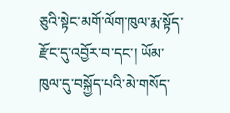ཅུའི་སྟེང་མགོ་ལོག་ཁུལ་རྨ་སྟོད་རྫོང་དུ་འབྱོར་བ་དང་། ཡོམ་ཁུལ་དུ་བསྐྱོད་པའི་མེ་གསོད་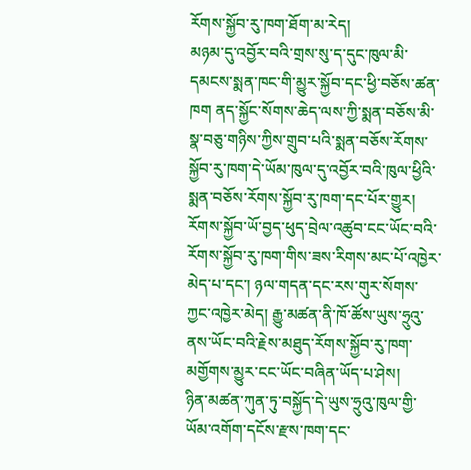རོགས་སྐྱོབ་རུ་ཁག་ཐོག་མ་རེད།
མཉམ་དུ་འབྱོར་བའི་གྲས་སུ་ད་དུང་ཁུལ་མི་དམངས་སྨན་ཁང་གི་མྱུར་སྐྱོབ་དང་ཕྱི་བཅོས་ཚན་ཁག ནད་སྐྱོང་སོགས་ཆེད་ལས་ཀྱི་སྨན་བཅོས་མི་སྣ་བཅུ་གཉིས་ཀྱིས་གྲུབ་པའི་སྨན་བཅོས་རོགས་སྐྱོབ་རུ་ཁག་དེ་ཡོམ་ཁུལ་དུ་འབྱོར་བའི་ཁུལ་ཕྱིའི་སྨན་བཅོས་རོགས་སྐྱོབ་རུ་ཁག་དང་པོར་གྱུར།
རོགས་སྐྱོབ་ཡོ་བྱད་ཕུད་བྲེལ་འཚུབ་ངང་ཡོང་བའི་རོགས་སྐྱོབ་རུ་ཁག་གིས་ཟས་རིགས་མང་པོ་འཁྱེར་མེད་པ་དང་། ཉལ་གདན་དང་རས་གུར་སོགས་ཀྱང་འཁྱེར་མེད། རྒྱུ་མཚན་ནི་ཁོ་ཚོས་ཡུས་ཧྲུའུ་ནས་ཡོང་བའི་རྗེས་མཐུད་རོགས་སྐྱོབ་རུ་ཁག་མགྱོགས་མྱུར་ངང་ཡོང་བཞིན་ཡོད་པ་ཤེས།
ཉིན་མཚན་ཀུན་ཏུ་བསྐྱོད་དེ་ཡུས་ཧྲུའུ་ཁུལ་གྱི་ཡོམ་འགོག་དངོས་རྫས་ཁག་དང་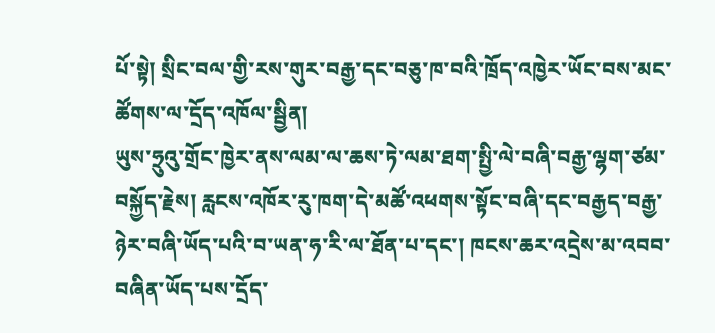པོ་སྟེ། སྲིང་བལ་གྱི་རས་གུར་བརྒྱ་དང་བཅུ་ཁ་བའི་ཁྲོད་འཁྱེར་ཡོང་བས་མང་ཚོགས་ལ་དྲོད་འཁོལ་སྦྱིན།
ཡུས་ཧྲུའུ་གྲོང་ཁྱེར་ནས་ལམ་ལ་ཆས་ཏེ་ལམ་ཐག་སྤྱི་ལེ་བཞི་བརྒྱ་ལྷག་ཙམ་བསྐྱོད་རྗེས། རླངས་འཁོར་རུ་ཁག་དེ་མཚོ་འཕགས་སྟོང་བཞི་དང་བརྒྱད་བརྒྱ་ཉེར་བཞི་ཡོད་པའི་བ་ཡན་ཧ་རི་ལ་ཐོན་པ་དང་། ཁངས་ཆར་འདྲེས་མ་འབབ་བཞིན་ཡོད་པས་དྲོད་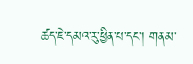ཚད་ཇེ་དམའ་རུ་ཕྱིན་པ་དང་། གནམ་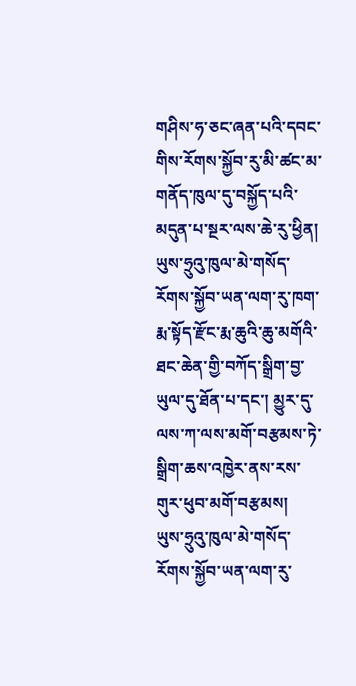གཤིས་ཧ་ཅང་ཞན་པའི་དབང་གིས་རོགས་སྐྱོབ་རུ་མི་ཚང་མ་གནོད་ཁུལ་དུ་བསྐྱོད་པའི་མདུན་པ་སྔར་ལས་ཆེ་རུ་ཕྱིན།
ཡུས་ཧྲུའུ་ཁུལ་མེ་གསོད་རོགས་སྐྱོབ་ཡན་ལག་རུ་ཁག་རྨ་སྟོད་རྫོང་རྨ་ཆུའི་ཆུ་མགོའི་ཐང་ཆེན་གྱི་བཀོད་སྒྲིག་བྱ་ཡུལ་དུ་ཐོན་པ་དང་། མྱུར་དུ་ལས་ཀ་ལས་མགོ་བརྩམས་ཏེ་སྒྲིག་ཆས་འཁྱེར་ནས་རས་གུར་ཕུབ་མགོ་བརྩམས།
ཡུས་ཧྲུའུ་ཁུལ་མེ་གསོད་རོགས་སྐྱོབ་ཡན་ལག་རུ་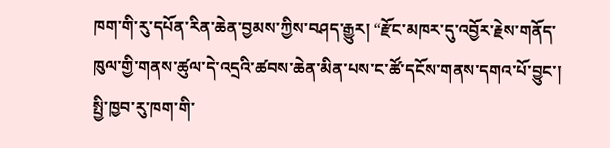ཁག་གི་རུ་དཔོན་རིན་ཆེན་བྱམས་ཀྱིས་བཤད་རྒྱུར། “རྫོང་མཁར་དུ་འབྱོར་རྗེས་གནོད་ཁུལ་གྱི་གནས་ཚུལ་དེ་འདྲའི་ཚབས་ཆེན་མིན་པས་ང་ཚོ་དངོས་གནས་དགའ་པོ་བྱུང་། སྤྱི་ཁྱབ་རུ་ཁག་གི་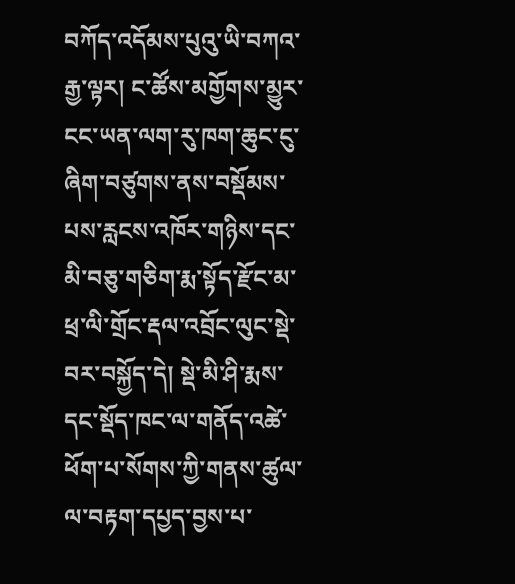བཀོད་འདོམས་པུའུ་ཡི་བཀའ་རྒྱ་ལྟར། ང་ཚོས་མགྱོགས་མྱུར་ངང་ཡན་ལག་རུ་ཁག་ཆུང་ངུ་ཞིག་བཙུགས་ནས་བསྡོམས་པས་རླངས་འཁོར་གཉིས་དང་མི་བཅུ་གཅིག་རྨ་སྟོད་རྫོང་མ་ཕྲ་ལི་གྲོང་རྡལ་འབྲོང་ལུང་སྡེ་བར་བསྐྱོད་དེ། སྡེ་མི་ཤི་རྨས་དང་སྡོད་ཁང་ལ་གནོད་འཚེ་ཕོག་པ་སོགས་ཀྱི་གནས་ཚུལ་ལ་བརྟག་དཔྱད་བྱས་པ་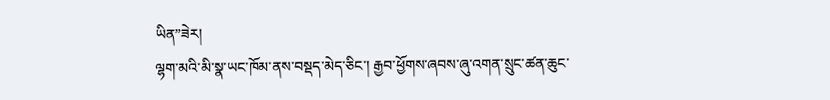ཡིན”ཟེར།
ལྷག་མའི་མི་སྣ་ཡང་ཁོམ་ནས་བསྡད་མེད་ཅིང་། རྒྱབ་ཕྱོགས་ཞབས་ཞུ་འགན་སྲུང་ཚན་ཆུང་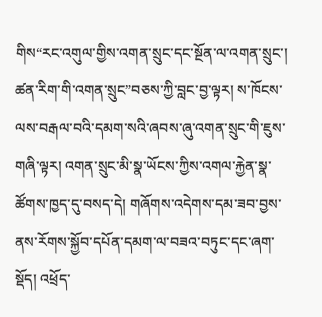གིས“རང་འགུལ་གྱིས་འགན་སྲུང་དང་སྔོན་ལ་འགན་སྲུང་། ཚན་རིག་གི་འགན་སྲུང”བཅས་ཀྱི་བླང་བྱ་ལྟར། ས་ཁོངས་ལས་བརྒལ་བའི་དམག་སའི་ཞབས་ཞུ་འགན་སྲུང་གི་ཇུས་གཞི་ལྟར། འགན་སྲུང་མི་སྣ་ཡོངས་ཀྱིས་འགལ་རྐྱེན་སྣ་ཚོགས་ཁྱད་དུ་བསད་དེ། གཞོགས་འདེགས་དམ་ཟབ་བྱས་ནས་རོགས་སྐྱོབ་དཔོན་དམག་ལ་བཟའ་བཏུང་དང་ཞག་སྡོད། འཕྲོད་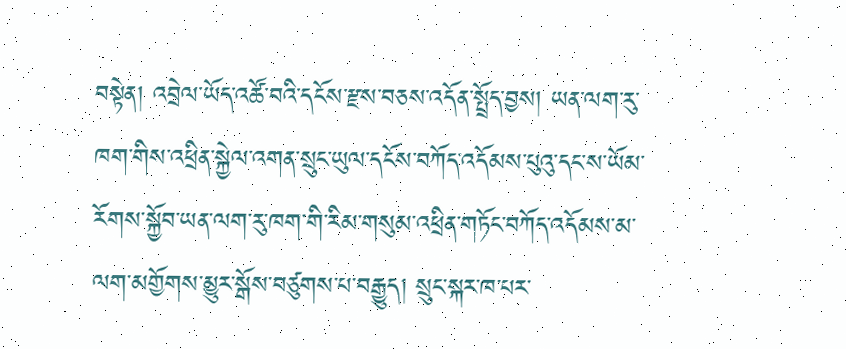བསྟེན། འབྲེལ་ཡོད་འཚོ་བའི་དངོས་རྫས་བཅས་འདོན་སྤྲོད་བྱས། ཡན་ལག་རུ་ཁག་གིས་འཕྲིན་སྐྱེལ་འགན་སྲུང་ཡུལ་དངོས་བཀོད་འདོམས་པུའུ་དང་ས་ཡོམ་རོགས་སྐྱོབ་ཡན་ལག་རུ་ཁག་གི་རིམ་གསུམ་འཕྲིན་གཏོང་བཀོད་འདོམས་མ་ལག་མགྱོགས་མྱུར་སྒོས་བཙུགས་པ་བརྒྱུད། སྲུང་སྐར་ཁ་པར་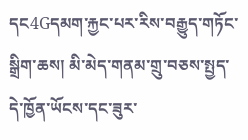དང4Gདམག་རྐྱང་པར་རིས་བརྒྱུད་གཏོང་སྒྲིག་ཆས། མི་མེད་གནམ་གྲུ་བཅས་སྤྱད་དེ་ཁྱོན་ཡོངས་དང་ཟུར་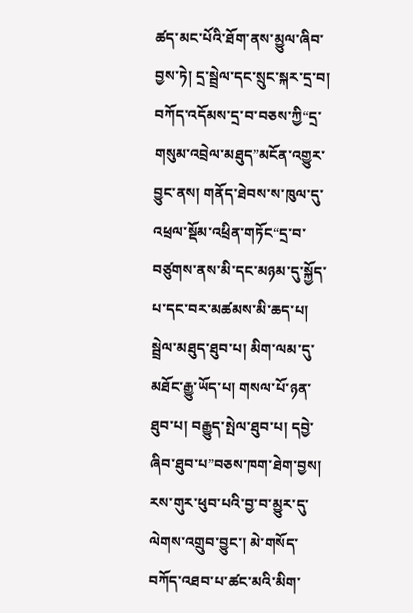ཚད་མང་པོའི་ཐོག་ནས་མྱུལ་ཞིབ་བྱས་ཏེ། དྲ་སྦྲེལ་དང་སྲུང་སྐར་དྲ་བ། བཀོད་འདོམས་དྲ་བ་བཅས་ཀྱི“དྲ་གསུམ་འབྲེལ་མཐུད”མངོན་འགྱུར་བྱུང་ནས། གནོད་ཐེབས་ས་ཁུལ་དུ་འཕྲལ་སྡོམ་འཕྲིན་གཏོང“དྲ་བ་བཙུགས་ནས་མི་དང་མཉམ་དུ་སྐྱོད་པ་དང་བར་མཚམས་མི་ཆད་པ། སྦྲེལ་མཐུད་ཐུབ་པ། མིག་ལམ་དུ་མཐོང་རྒྱུ་ཡོད་པ། གསལ་པོ་ཉན་ཐུབ་པ། བརྒྱུད་སྤེལ་ཐུབ་པ། དབྱེ་ཞིབ་ཐུབ་པ”བཅས་ཁག་ཐེག་བྱས།
རས་གུར་ཕུབ་པའི་བྱ་བ་མྱུར་དུ་ལེགས་འགྲུབ་བྱུང་། མེ་གསོད་བཀོད་འཐབ་པ་ཚང་མའི་མིག་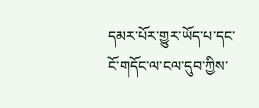དམར་པོར་གྱུར་ཡོད་པ་དང་ངོ་གདོང་ལ་ངལ་དུབ་ཀྱིས་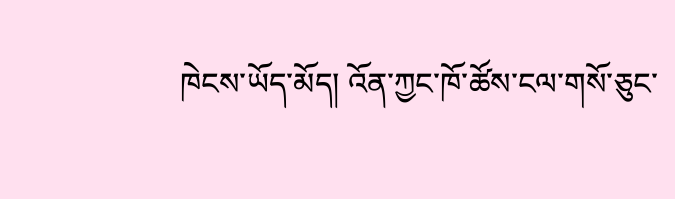ཁེངས་ཡོད་མོད། འོན་ཀྱང་ཁོ་ཚོས་ངལ་གསོ་ཅུང་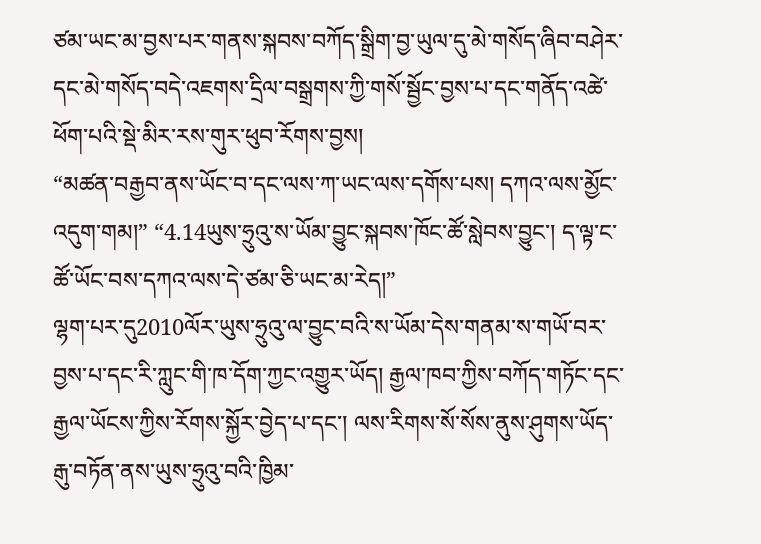ཙམ་ཡང་མ་བྱས་པར་གནས་སྐབས་བཀོད་སྒྲིག་བྱ་ཡུལ་དུ་མེ་གསོད་ཞིབ་བཤེར་དང་མེ་གསོད་བདེ་འཇགས་དྲིལ་བསྒྲགས་ཀྱི་གསོ་སྦྱོང་བྱས་པ་དང་གནོད་འཚེ་ཕོག་པའི་སྡེ་མིར་རས་གུར་ཕུབ་རོགས་བྱས།
“མཚན་བརྒྱབ་ནས་ཡོང་བ་དང་ལས་ཀ་ཡང་ལས་དགོས་པས། དཀའ་ལས་མྱོང་འདུག་གམ།” “4.14ཡུས་ཧྲུའུ་ས་ཡོམ་བྱུང་སྐབས་ཁོང་ཚོ་སླེབས་བྱུང་། ད་ལྟ་ང་ཚོ་ཡོང་བས་དཀའ་ལས་དེ་ཙམ་ཅི་ཡང་མ་རེད།”
ལྷག་པར་དུ2010ལོར་ཡུས་ཧྲུའུ་ལ་བྱུང་བའི་ས་ཡོམ་དེས་གནམ་ས་གཡོ་བར་བྱས་པ་དང་རི་ཀླུང་གི་ཁ་དོག་ཀྱང་འགྱུར་ཡོད། རྒྱལ་ཁབ་ཀྱིས་བཀོད་གཏོང་དང་རྒྱལ་ཡོངས་ཀྱིས་རོགས་སྐྱོར་བྱེད་པ་དང་། ལས་རིགས་སོ་སོས་ནུས་ཤུགས་ཡོད་རྒུ་བཏོན་ནས་ཡུས་ཧྲུའུ་བའི་ཁྱིམ་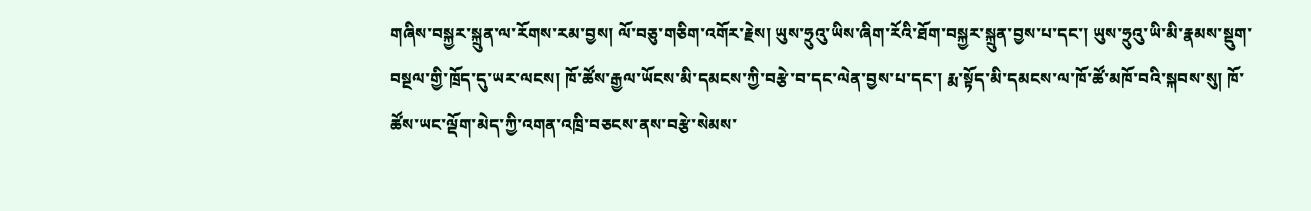གཞིས་བསྐྱར་སྐྲུན་ལ་རོགས་རམ་བྱས། ལོ་བཅུ་གཅིག་འགོར་རྗེས། ཡུས་ཧྲུའུ་ཡིས་ཞིག་རོའི་ཐོག་བསྐྱར་སྐྲུན་བྱས་པ་དང་། ཡུས་ཧྲུའུ་ཡི་མི་རྣམས་སྡུག་བསྔལ་གྱི་ཁྲོད་དུ་ཡར་ལངས། ཁོ་ཚོས་རྒྱལ་ཡོངས་མི་དམངས་ཀྱི་བརྩེ་བ་དང་ལེན་བྱས་པ་དང་། རྨ་སྟོད་མི་དམངས་ལ་ཁོ་ཚོ་མཁོ་བའི་སྐབས་སུ། ཁོ་ཚོས་ཡང་ལྡོག་མེད་ཀྱི་འགན་འཁྲི་བཅངས་ནས་བརྩེ་སེམས་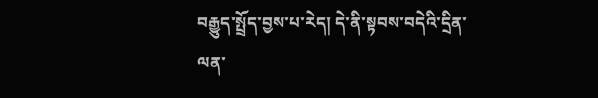བརྒྱུད་སྤྲོད་བྱས་པ་རེད། དེ་ནི་སྟབས་བདེའི་དྲིན་ལན་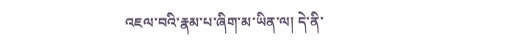འཇལ་བའི་རྣམ་པ་ཞིག་མ་ཡིན་ལ། དེ་ནི་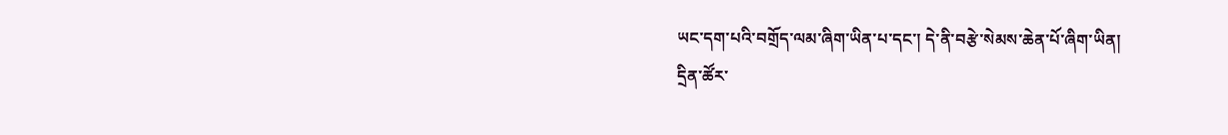ཡང་དག་པའི་བགྲོད་ལམ་ཞིག་ཡིན་པ་དང་། དེ་ནི་བརྩེ་སེམས་ཆེན་པོ་ཞིག་ཡིན།
དྲིན་ཚོར་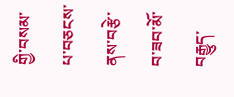གྱི་བསམ་པ་བཅངས་ནས་བརྩེ་བ་ཟབ་མོ་བརྒྱུད་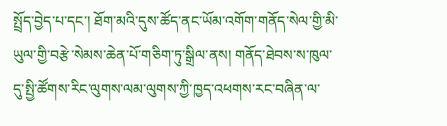སྤྲོད་བྱེད་པ་དང་། ཐོག་མའི་དུས་ཚོད་ནང་ཡོམ་འགོག་གནོད་སེལ་གྱི་མི་ཡུལ་གྱི་བརྩེ་སེམས་ཆེན་པོ་གཅིག་ཏུ་སྒྲིལ་ནས། གནོད་ཐེབས་ས་ཁུལ་དུ་སྤྱི་ཚོགས་རིང་ལུགས་ལམ་ལུགས་ཀྱི་ཁྱད་འཕགས་རང་བཞིན་ལ་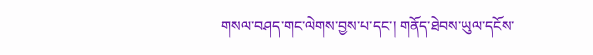གསལ་བཤད་གང་ལེགས་བྱས་པ་དང་། གནོད་ཐེབས་ཡུལ་དངོས་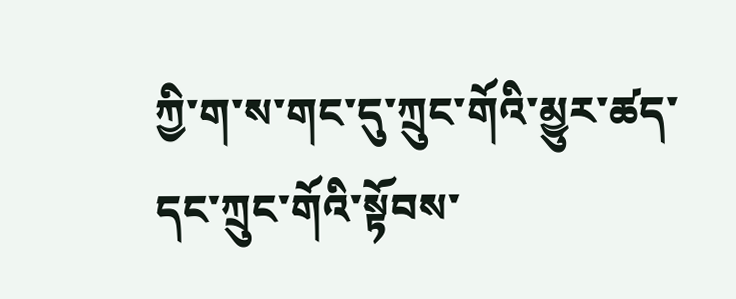ཀྱི་ག་ས་གང་དུ་ཀྲུང་གོའི་མྱུར་ཚད་དང་ཀྲུང་གོའི་སྟོབས་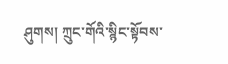ཤུགས། ཀྲུང་གོའི་སྙིང་སྟོབས་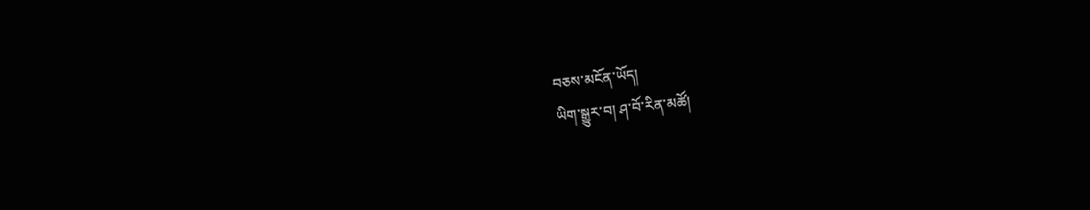བཅས་མངོན་ཡོད།
ཡིག་སྒྱུར་བ། ཤ་བོ་རིན་མཚོ།